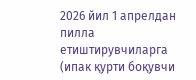2026 йил 1 апрелдан пилла етиштирувчиларга (ипак қурти боқувчи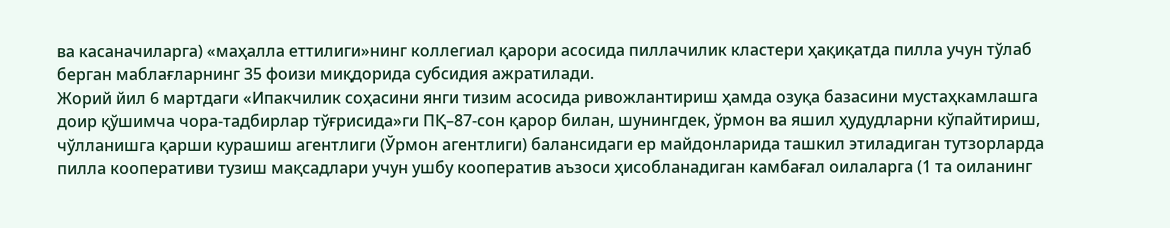ва касаначиларга) «маҳалла еттилиги»нинг коллегиал қарори асосида пиллачилик кластери ҳақиқатда пилла учун тўлаб берган маблағларнинг 35 фоизи миқдорида субсидия ажратилади.
Жорий йил 6 мартдаги «Ипакчилик соҳасини янги тизим асосида ривожлантириш ҳамда озуқа базасини мустаҳкамлашга доир қўшимча чора-тадбирлар тўғрисида»ги ПҚ–87-сон қарор билан, шунингдек, ўрмон ва яшил ҳудудларни кўпайтириш, чўлланишга қарши курашиш агентлиги (Ўрмон агентлиги) балансидаги ер майдонларида ташкил этиладиган тутзорларда пилла кооперативи тузиш мақсадлари учун ушбу кооператив аъзоси ҳисобланадиган камбағал оилаларга (1 та оиланинг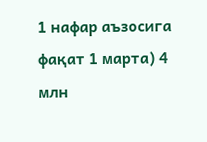1 нафар аъзосига фақат 1 марта) 4 млн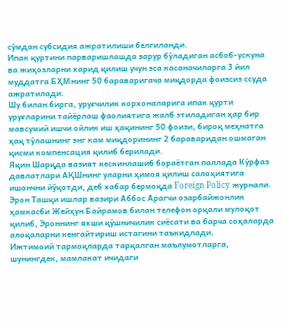сўмдан субсидия ажратилиши белгиланди.
Ипак қуртини парваришлашда зарур бўладиган асбоб-ускуна ва жиҳозларни харид қилиш учун эса касаначиларга 3 йил муддатга БҲМнинг 50 бараваригача миқдорда фоизсиз ссуда ажратилади.
Шу билан бирга, уруғчилик корхоналарига ипак қурти уруғларини тайёрлаш фаолиятига жалб этиладиган ҳар бир мавсумий ишчи ойлик иш ҳақининг 50 фоизи, бироқ меҳнатга ҳақ тўлашнинг энг кам миқдорининг 2 бараваридан ошмаган қисми компенсация қилиб берилади.
Яқин Шарқда вазият кескинлашиб бораётган паллада Кўрфаз давлатлари АҚШнинг уларни ҳимоя қилиш салоҳиятига ишончни йўқотди, деб хабар бермоқда Foreign Policy журнали.
Эрон Ташқи ишлар вазири Аббос Арагчи озарбайжонлик ҳамкасби Жейҳун Байрамов билан телефон орқали мулоқот қилиб, Эроннинг яхши қўшничилик сиёсати ва барча соҳаларда алоқаларни кенгайтириш истагини таъкидлади.
Ижтимоий тармоқларда тарқалган маълумотларга, шунингдек, мамлакат ичидаги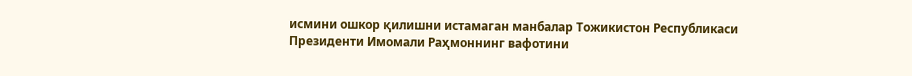исмини ошкор қилишни истамаган манбалар Тожикистон Республикаси Президенти Имомали Раҳмоннинг вафотини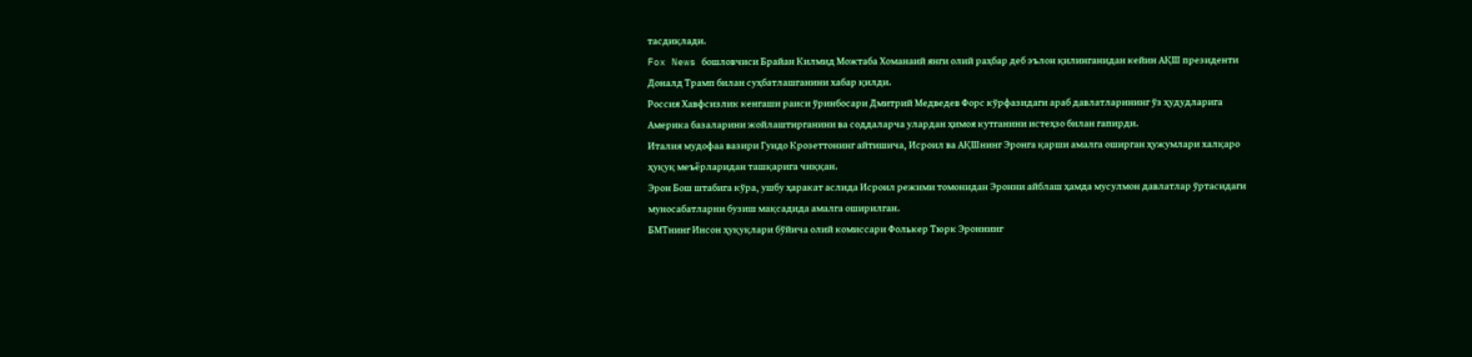тасдиқлади.
Fox News бошловчиси Брайан Килмид Можтаба Хоманаий янги олий раҳбар деб эълон қилинганидан кейин АҚШ президенти Доналд Трамп билан суҳбатлашганини хабар қилди.
Россия Хавфсизлик кенгаши раиси ўринбосари Дмитрий Медведев Форс кўрфазидаги араб давлатларининг ўз ҳудудларига Америка базаларини жойлаштирганини ва соддаларча улардан ҳимоя кутганини истеҳзо билан гапирди.
Италия мудофаа вазири Гуидо Крозеттонинг айтишича, Исроил ва АҚШнинг Эронга қарши амалга оширган ҳужумлари халқаро ҳуқуқ меъёрларидан ташқарига чиққан.
Эрон Бош штабига кўра, ушбу ҳаракат аслида Исроил режими томонидан Эронни айблаш ҳамда мусулмон давлатлар ўртасидаги муносабатларни бузиш мақсадида амалга оширилган.
БМТнинг Инсон ҳуқуқлари бўйича олий комиссари Фолькер Тюрк Эроннинг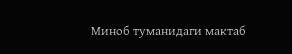Миноб туманидаги мактаб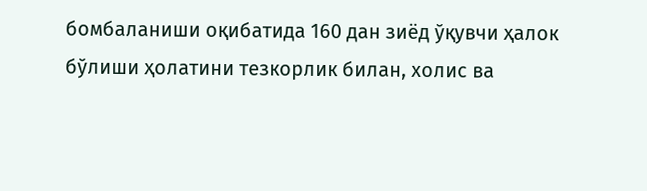бомбаланиши оқибатида 160 дан зиёд ўқувчи ҳалок бўлиши ҳолатини тезкорлик билан, холис ва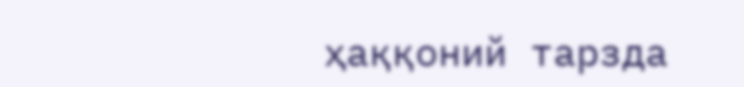ҳаққоний тарзда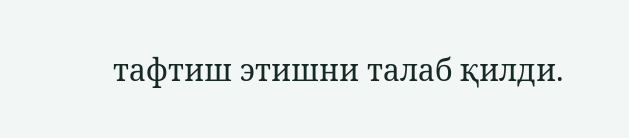тафтиш этишни талаб қилди.